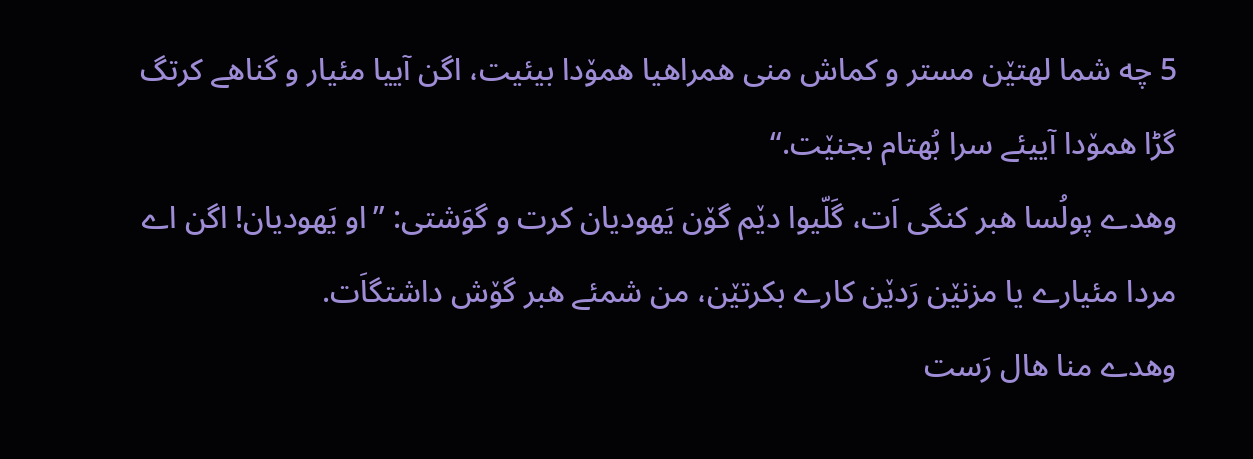5 چه شما لهتێن مستر و کماش منی همراهیا همۆدا بیئیت، اگن آییا مئیار و گناهے کرتگ گڑا همۆدا آییئے سرا بُهتام بجنێت.“
وهدے پولُسا هبر کنگی اَت، گَلّیوا دێم گۆن یَهودیان کرت و گوَشتی: ”او یَهودیان! اگن اے مردا مئیارے یا مزنێن رَدێن کارے بکرتێن، من شمئے هبر گۆش داشتگاَت.
وهدے منا هال رَست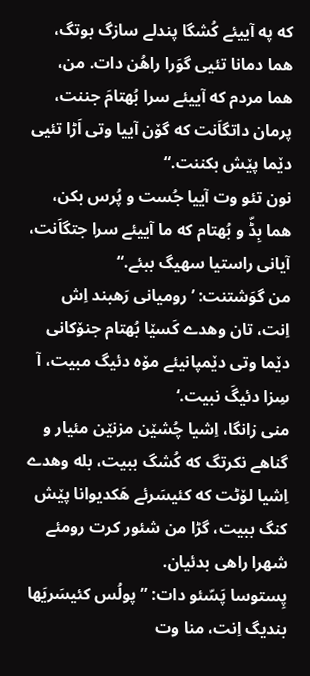که په آییئے کُشگا پندلے سازگ بوتگ، هما دمانا تئیی گوَرا راهُن دات. من، هما مردم که آییئے سرا بُهتامَ جننت، پرمان داتگاَنت که گۆن آییا وتی اَڑا تئیی دێما پێش بکننت.“
نون تئو وت آییا جُست و پُرس بکن، هما بِڈّ و بُهتام که ما آییئے سرا جتگاَنت، آیانی راستیا سهیگ ببئے.“
من گوَشتنت: ’رومیانی رَهبند اِش اِنت، تان وهدے کَسێا بُهتام جنۆکانی دێما وتی دێمپانیئے مۆه دئیگ مبیت، آ سِزا دئیگَ نبیت.‘
منی زانگا، اِشیا چُشێن مزنێن مئیار و گناهے نکرتگ که کُشگ ببیت، بله وهدے اِشیا لۆٹت که کئیسَرئے هَکدیوانا پێش کنگ ببیت، گڑا من شئور کرت رومئے شهرا راهی بدئیان.
پِستوسا پَسّئو دات: ”پولُس کئیسَریَها بندیگ اِنت، منا وت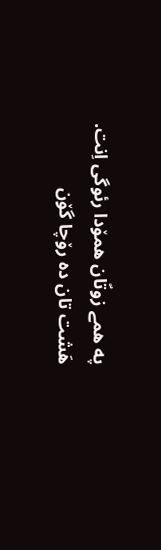په همے زوتّان همۆدا رئوگی اِنت.
هَشت تان ده رۆچا گۆن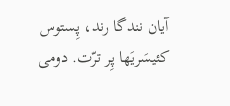آیان نندگا رند، پِستوس کئیسَریَها پِر ترّت. دومی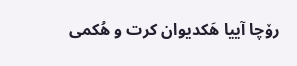رۆچا آییا هَکدیوان کرت و هُکمی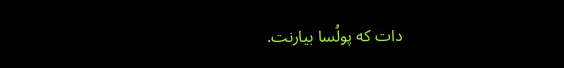دات که پولُسا بیارنت.